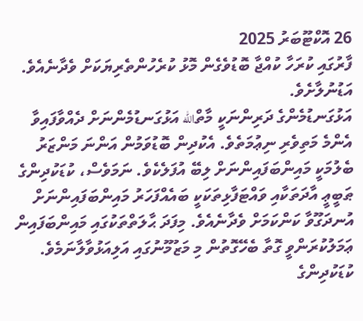26 އޮކްޓޫބަރު 2025
ފާރުގައި ކުރަހާ ކުއްޖާ ބޮޑުވެގެން މޮޅު ކުރެހުންތެރިޔަކަށް ވެދާނެއެވެ. އަޑުނުލާށެވެ.
އަޅުގަނޑުމެންގެ ދަރިންނަކީ މާތްالله އަޅުގަނޑުމެންނަށް ދެއްވާފައިވާ އެންމެ މަތިވެރި ނިޢުމަތެވެ. އެކުދިން ބޮޑުވަމުން އަންނަ މަންޒަރު ބެލުމަކީ މައިންބަފައިންނަށް ލިބޭ އުފަލެކެވެ. ނަމަވެސް، ކުޑަކުދިންގެ ޠަބީޢީ އާދަތަކާއި ވައްޓަފާޅިތަކަކީ ބައެއްފަހަރު މައިންބަފައިންނަށް އުނދަގޫވާ ކަންކަމަށް ވެދާނެއެވެ. މިފަދަ ޙާލަތްތަކުގައި މައިންބަފައިން ޢަމަލުކުރަންވީ ގޮތާ ބެހޭގޮތުން މި މަޒުމޫނުގައި އަލިއަޅުވާލާނަމެވެ.
ކުޑަކުދިންގެ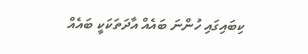ކިބައިގައި ހުންނަ ބައެއް އާދަތަކަކީ ބައެއް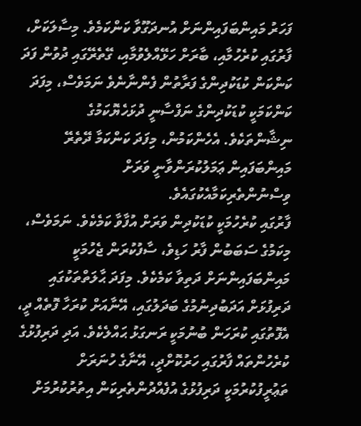ފަހަރު މައިންބަފައިންނަށް އުނދަގޫވާ ކަންކަމެވެ. މިސާލަކަށް، ފާރުގައި ކުރެހުމާއި، ބާރަށް ހަޅޭއްލެވުމާއި، ގޭތެރޭގައި ދުވުން ފަދަ ކަންކަން ކުޑަކުދިންގެ ފަރާތުން ފެންނާނެވެ ނަމަވެސް، މިފަދަ ކަންކަމަކީ ކުޑަކުދިންގެ ނަފްސާނީ ދުޅަހެޔޮކަމުގެ ނިޝާންތަކެވެ. އެހެންކަމުން، މިފަދަ ކަންކަމާ ދޭތެރޭ މައިންބަފައިން ޢަމަލުކުރަންވާނީ ވަރަށް ވިސްނުންތެރިކަމާއެކުގައެވެ.
ފާރުގައި ކުރެހުމަކީ ކުޑަކުދިން ވަރަށް އުފާވާ ކަމެކެވެ. ނަމަވެސް، މިކަމުގެ ސަބަބުން ފާރު ހަޑިވެ، ސާފުކުރަން ޖެހުމަކީ މައިންބަފައިންނަށް ދަތިވާ ކަމެކެވެ. މިފަދަ ޙާލަތްތަކުގައި ދަރިފުޅަށް އަދަބުދިނުމުގެ ބަދަލުގައި، އޭނާއަށް ކުރަހާ ފޮތެއް ދީ، އެފޮތުގައި ކުރަހަން ބުނުމަކީ ރަނގަޅު ޙައްލެކެވެ. އަދި ދަރިފުޅުގެ ކުރެހުންތައް ފާރުގައި ހަރުކޮށްދީ، އޭނާގެ ހުނަރަށް ތަޢުރީފުކުރުމަކީ ދަރިފުޅުގެ އުފެއްދުންތެރިކަން އިތުރުކުރުމަށް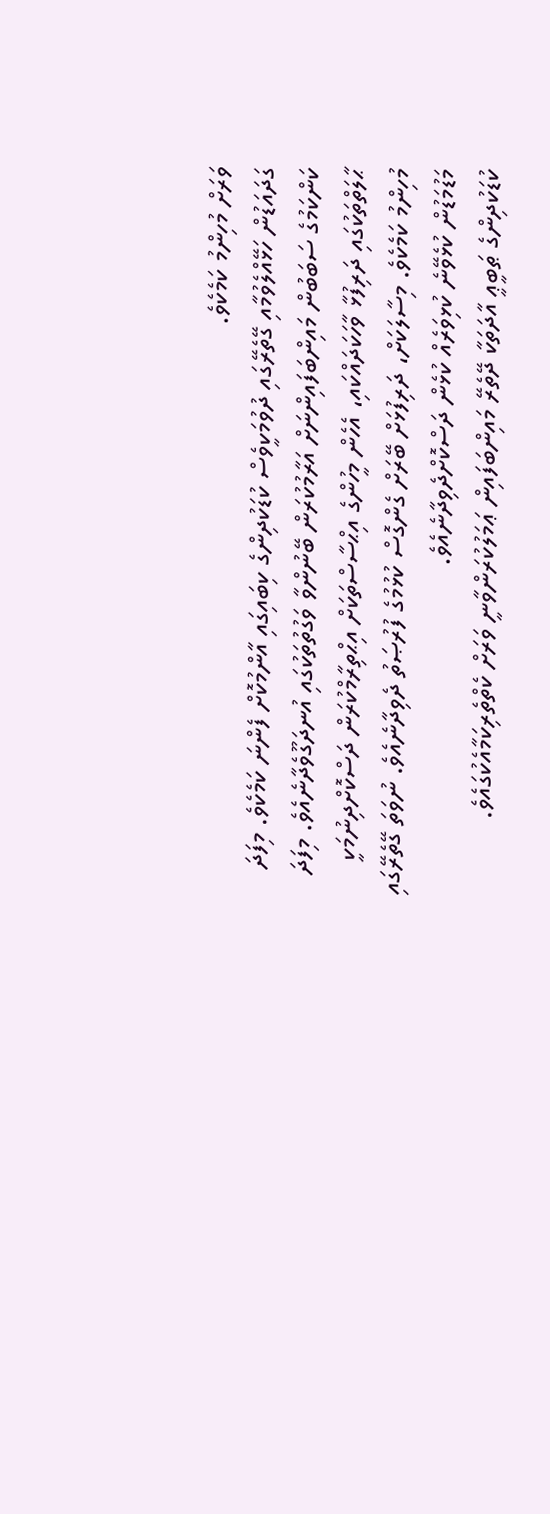ވަރަށް މުހިންމު ކަމެކެވެ.
ގަދައަޑުން ހަޅޭއްލެވުމާއި ގޭތެރޭގައި ދުވުމަކީވެސް ކުޑަކުދިންގެ ކިބައިގައި އާންމުކޮށް ފެންނަ ކަމެކެވެ. މިފަދަ ކަންކަމުގެ ސަބަބުން މައިންބަފައިންނަށް އަރާމުކުރަން ބޭނުންވާ ވަގުތުތަކުގައި އުނދަގޫވެދާނެއެވެ. މިފަދަ ޙާލަތްތަކުގައި ދަރިފުޅާ ވާހަކަދައްކައި، އެހެން މީހުންގެ އިޙްސާސްތަކަށް އިޙްތިރާމްކުރަން ދަސްކޮށްދިނުމަކީ މުހިންމު ކަމެކެވެ. މިސާލަކަށް، ދަރިފުޅަށް ބޭރަށް ގެންގޮސް ކުޅުމުގެ ފުރުޞަތު ދެވިދާނެއެވެ. ނުވަތަ ގޭތެރޭގައި މަޑުމަޑުން ކުޅެވޭނެ ކުޅިވަރެއް ކުޅެން ދަސްކޮށްދެވިދާނެއެވެ.
ކުޑަކުދިންގެ ޠަބީޢީ އާދަތަކާ ދޭތެރޭ މައިންބަފައިން ޢަމަލުކުރަންވާނީ ވަރަށް ކެތްތެރިކަމާއެކުގައެވެ.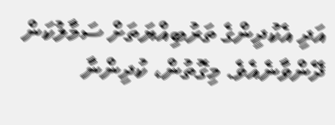އަދި އެކުދިންގެ ތަރުބިއްޔަތަށް ސަމާލުކަން ދޭންވާނެއެވެ. މިގޮތުން، ކުދިންނާ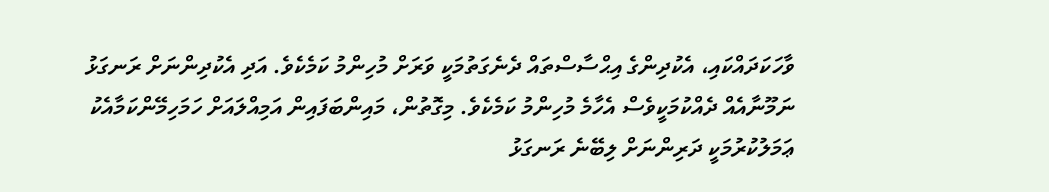ވާހަކަދައްކައި، އެކުދިންގެ އިޙްސާސްތައް ދެނެގަތުމަކީ ވަރަށް މުހިންމު ކަމެކެވެ. އަދި އެކުދިންނަށް ރަނގަޅު ނަމޫނާއެއް ދެއްކުމަކީވެސް އެހާމެ މުހިންމު ކަމެކެވެ. މިގޮތުން، މައިންބަފައިން އަމިއްލައަށް ހަމަހިމޭންކަމާއެކު ޢަމަލުކުރުމަކީ ދަރިންނަށް ލިބޭނެ ރަނގަޅު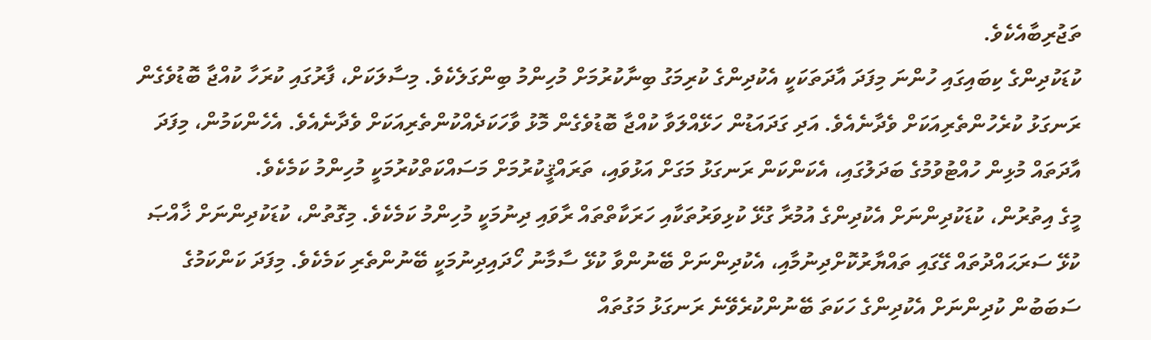ތަޖުރިބާއެކެވެ.
ކުޑަކުދިންގެ ކިބައިގައި ހުންނަ މިފަދަ އާދަތަކަކީ އެކުދިންގެ ކުރިމަގު ބިނާކުރުމަށް މުހިންމު ބިންގަލެކެވެ. މިސާލަކަށް، ފާރުގައި ކުރަހާ ކުއްޖާ ބޮޑުވެގެން ރަނގަޅު ކުރެހުންތެރިއަކަށް ވެދާނެއެވެ. އަދި ގަދައަޑުން ހަޅޭއްލަވާ ކުއްޖާ ބޮޑުވެގެން މޮޅު ވާހަކަދެއްކުންތެރިއަކަށް ވެދާނެއެވެ. އެހެންކަމުން، މިފަދަ އާދަތައް މުޅިން ހުއްޓުވުމުގެ ބަދަލުގައި، އެކަންކަން ރަނގަޅު މަގަށް އަޅުވައި، ތަރައްޤީކުރުމަށް މަސައްކަތްކުރުމަކީ މުހިންމު ކަމެކެވެ.
މީގެ އިތުރުން، ކުޑަކުދިންނަށް އެކުދިންގެ އުމުރާ ގުޅޭ ކުޅިވަރުތަކާއި ހަރަކާތްތައް ރާވައި ދިނުމަކީ މުހިންމު ކަމެކެވެ. މިގޮތުން، ކުޑަކުދިންނަށް ޚާއްޞަ ކުޅޭ ސަރަޙައްދުތައް ގޭގައި ތައްޔާރުކޮށްދިނުމާއި، އެކުދިންނަށް ބޭނުންވާ ކުޅޭ ސާމާނު ހޯދައިދިނުމަކީ ބޭނުންތެރި ކަމެކެވެ. މިފަދަ ކަންކަމުގެ ސަބަބުން ކުދިންނަށް އެކުދިންގެ ހަކަތަ ބޭނުންކުރެވޭނެ ރަނގަޅު މަގުތައް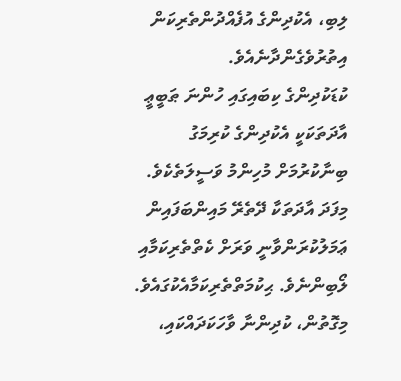ލިބި، އެކުދިންގެ އުފެއްދުންތެރިކަން އިތުރުވެގެންދާނެއެވެ.
ކުޑަކުދިންގެ ކިބައިގައި ހުންނަ ޠަބީޢީ އާދަތަކަކީ އެކުދިންގެ ކުރިމަގު ބިނާކުރުމަށް މުހިންމު ވަސީލަތެކެވެ. މިފަދަ އާދަތަކާ ދޭތެރޭ މައިންބަފައިން ޢަމަލުކުރަންވާނީ ވަރަށް ކެތްތެރިކަމާއި ލޯބިންނެވެ. ޙިކުމަތްތެރިކަމާއެކުގައެވެ. މިގޮތުން، ކުދިންނާ ވާހަކަދައްކައި،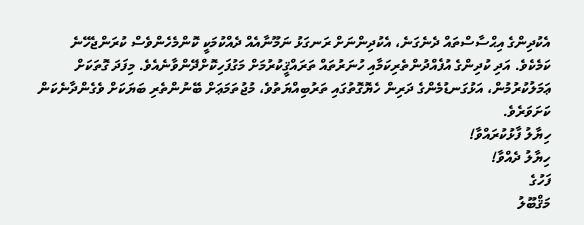އެކުދިންގެ އިޙްސާސްތައް ދެނެގަނެ، އެކުދިންނަށް ރަނގަޅު ނަމޫނާއެއް ދެއްކުމަކީ ކޮންމެހެންވެސް ކުރަންޖެހޭނެ ކަމެކެވެ. އަދި ކުދިންގެ އުފެއްދުންތެރިކަމާއި ހުނަރުތައް ތަރައްޤީކުރުމަށް މަގުފަހިކޮށްދޭންވާނެއެވެ. މިފަދަ ގޮތަކަށް ޢަމަލުކުރުމުން، އަޅުގަނޑުމެންގެ ދަރިން ހެޔޮގޮތުގައި ތަރުބިއްޔަތުވެ، މުޖުތަމަޢަށް ބޭނުންތެރި ބަޔަކަށް ވެގެންދާނެކަން ކަށަވަރެވެ.
ހިޔާލު ފާޅުކުރައްވާ!
ހިޔާލު ދެއްވާ!
ފަހުގެ
މަޤްބޫލު